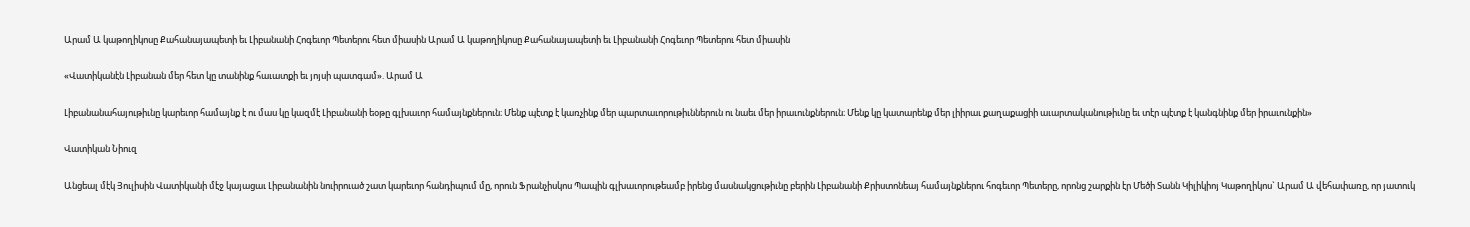Արամ Ա կաթողիկոսը Քահանայապետի եւ Լիբանանի Հոգեւոր Պետերու հետ միասին Արամ Ա կաթողիկոսը Քահանայապետի եւ Լիբանանի Հոգեւոր Պետերու հետ միասին

«Վատիկանէն Լիբանան մեր հետ կը տանինք հաւատքի եւ յոյսի պատգամ». Արամ Ա

Լիբանանահայութիւնը կարեւոր համայնք է ու մաս կը կազմէ Լիբանանի եօթը գլխաւոր համայնքներուն։ Մենք պէտք է կառչինք մեր պարտաւորութիւններուն ու նաեւ մեր իրաւունքներուն։ Մենք կը կատարենք մեր լիիրաւ քաղաքացիի աւարտականութիւնը եւ տէր պէտք է կանգնինք մեր իրաւունքին»

Վատիկան Նիուզ

Անցեալ մէկ Յուլիսին Վատիկանի մէջ կայացաւ Լիբանանին նուիրուած շատ կարեւոր հանդիպում մը, որուն Ֆրանչիսկոս Պապին գլխաւորութեամբ իրենց մասնակցութիւնը բերին Լիբանանի Քրիստոնեայ համայնքներու հոգեւոր Պետերը, որոնց շարքին էր Մեծի Տանն Կիլիկիոյ Կաթողիկոս` Արամ Ա վեհափառը, որ յատուկ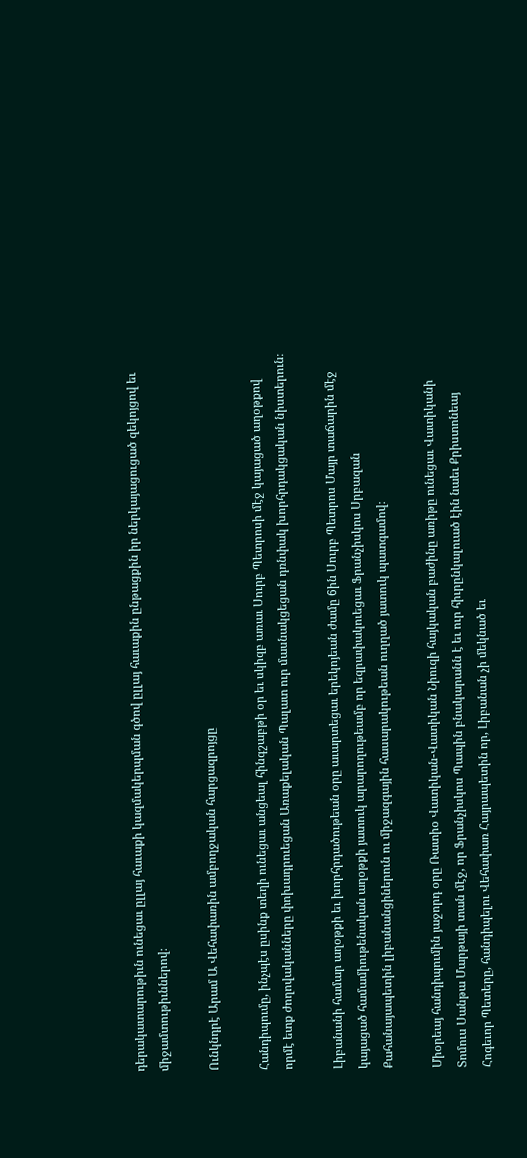դերակատարութիւն ունեցաւ ըլլայ հաւաքի կազմակերպման գծով ըլլայ հաւաքին ընթացքին իր ներկայացուցած զեկոյցով եւ միջամտութիւններով։

Ունկնդրէ Արամ Ա Վեհափառին ամբողջական հարցազրոյցը

Հանդիպումը, ինչպէս ըսինք տեղի ունեցաւ անցեալ հինգշաբթի օր եւ սկիզբ առաւ Սուրբ Պետրոսի մէջ կայացած աղօթքով որմէ ետք ժողովականները փոխադրուեցան Առաքելական Պալատ ուր մասնակցեցան դռնփակ խորհրդակցական նիստերուն։

Լիբանանի համար աղօթքի եւ խորհրդածութեան օրը աւարտեցաւ երեկոյեան ժամը 6ին Սուրբ Պետրոս Մայր տաճարին մէջ կայացած համամիութենական աղօթքի յատուկ արարողութեամբ որ եզրափակուեցաւ Ֆրանչիսկոս Սրբազան Քահանայապետին լիբանանցիներուն ու միջազգային հասարակութեան ուղղած յատուկ պատգամով։

Միօրեայ հանդիպումին յաջորդ օրը Ռատիօ Վատիկան-Վատիկան Նիուզի հայկական բաժինը առիթը ունեցաւ Վատիկանի Տոմուս Սանթա Մարթայի տան մէջ, որ Ֆրանչիսկոս Պապին բնակարանն է եւ ուր հիւրընկալուած էին նաեւ Քրիստոնեայ Հոգեւոր Պետերը, հանդիպելու Վեհափառ Հայրապետին որ, Լիբանան չի մեկնած եւ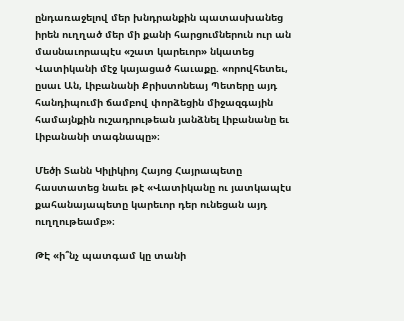ընդառաջելով մեր խնդրանքին պատասխանեց իրեն ուղղած մեր մի քանի հարցումներուն ուր ան մասնաւորապէս «շատ կարեւոր» նկատեց Վատիկանի մէջ կայացած հաւաքը. «որովհետեւ, ըսաւ Ան, Լիբանանի Քրիստոնեայ Պետերը այդ հանդիպումի ճամբով փորձեցին միջազգային համայնքին ուշադրութեան յանձնել Լիբանանը եւ Լիբանանի տագնապը»։

Մեծի Տանն Կիլիկիոյ Հայոց Հայրապետը հաստատեց նաեւ թէ «Վատիկանը ու յատկապէս քահանայապետը կարեւոր դեր ունեցան այդ ուղղութեամբ»։

ԹԷ «ի՞նչ պատգամ կը տանի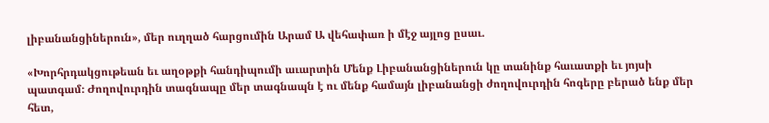լիբանանցիներուն», մեր ուղղած հարցումին Արամ Ա վեհափառ ի մէջ այլոց ըսաւ.

«Խորհրդակցութեան եւ աղօթքի հանդիպումի աւարտին Մենք Լիբանանցիներուն կը տանինք հաւատքի եւ յոյսի պատգամ։ Ժողովուրդին տագնապը մեր տագնապն է ու մենք համայն լիբանանցի ժողովուրդին հոգերը բերած ենք մեր հետ,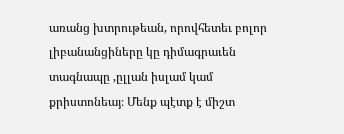առանց խտրութեան, որովհետեւ բոլոր լիբանանցիները կը դիմագրաւեն տագնապը ,ըլլան իսլամ կամ քրիստոնեայ։ Մենք պէտք է միշտ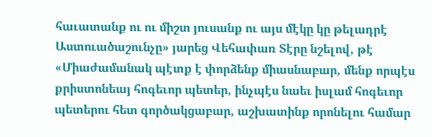հաւատանք ու ու միշտ յուսանք ու այս մէկը կը թելադրէ Աստուածաշունչը» յարեց Վեհափառ Տէրը նշելով, թէ «Միաժամանակ պէտք է փորձենք միասնաբար, մենք որպէս քրիստոնեայ հոգեւոր պետեր, ինչպէս նաեւ իսլամ հոգեւոր պետերու հետ գործակցաբար, աշխատինք որոնելու համար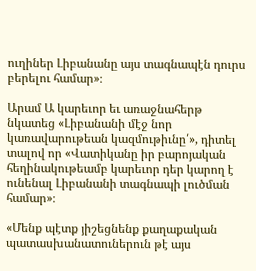ուղիներ Լիբանանը այս տագնապէն դուրս բերելու համար»։

Արամ Ա կարեւոր եւ առաջնահերթ նկատեց «Լիբանանի մէջ նոր կառավարութեան կազմութիւնը՛», դիտել տալով որ «Վատիկանը իր բարոյական հեղինակութեամբ կարեւոր դեր կարող է ունենալ Լիբանանի տագնապի լուծման համար»։

«Մենք պէտք յիշեցնենք քաղաքական պատասխանատուներուն թէ այս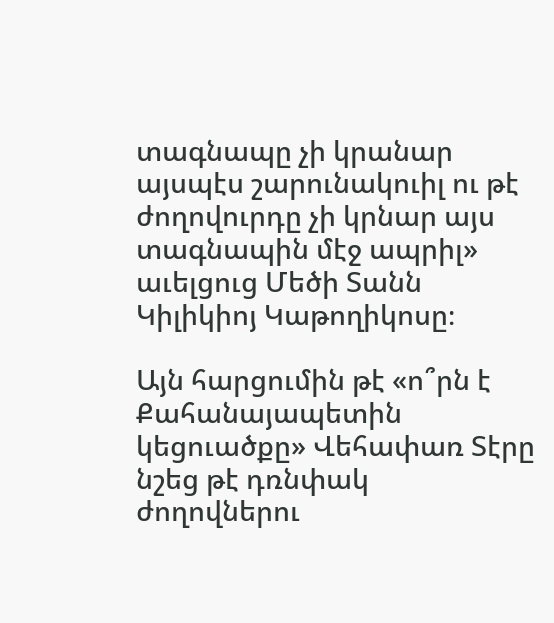տագնապը չի կրանար այսպէս շարունակուիլ ու թէ ժողովուրդը չի կրնար այս տագնապին մէջ ապրիլ» աւելցուց Մեծի Տանն Կիլիկիոյ Կաթողիկոսը։

Այն հարցումին թէ «ո՞րն է Քահանայապետին կեցուածքը» Վեհափառ Տէրը նշեց թէ դռնփակ ժողովներու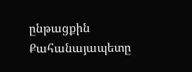ընթացքին Քահանայապետը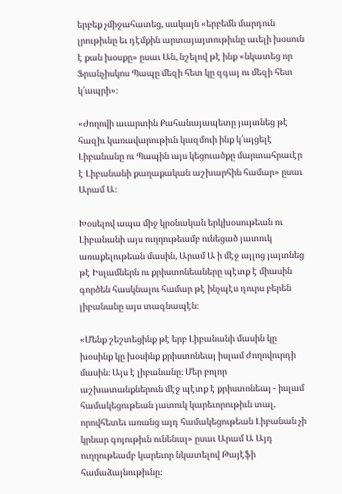երբեք չմիջահատեց, սակայն «երբեմն մարդուն լրութիւնը եւ դէմքին արտայայտութիւնը աւելի խօսուն է քան խօսքը» ըսաւ Ան, նշելով թէ ինք «նկատեց որ Ֆրանչիսկոս Պապը մեզի հետ կը զգայ ու մեզի հետ կ՛ապրի»։

«Ժողովի աւարտին Քահանայապետը յայտնեց թէ հազիւ կառավարութիւն կազմուի ինք կ՛այցելէ Լիբանանը ու Պապին այս կեցուածքը մարտահրաւէր է Լիբանանի քաղաքական աշխարհին համար» ըսաւ Արամ Ա։

Խօսելով ապա միջ կրօնական երկխօսութեան ու Լիբանանի այս ուղղութեամբ ունեցած յատուկ առաքելութեան մասին, Արամ Ա ի մէջ այլոց յայտնեց թէ Իսլամներն ու քրիստոնեաները պէտք է միասին գործեն հասկնալու համար թէ ինչպէս դուրս բերեն լիբանանը այս տագնապէն։

«Մենք շեշտեցինք թէ երբ Լիբանանի մասին կը խօսինք կը խօսինք քրիստոնեայ իսլամ ժողովուրդի մասին։ Այս է լիբանանը։ Մեր բոլոր աշխատանքներուն մէջ պէտք է քրիստոնեայ - իսլամ համակեցութեան յատուկ կարեւորութիւն տալ, որովհետեւ առանց այդ համակեցութեան Լիբանան չի կրնար գոյութիւն ունենալ» ըսաւ Արամ Ա Այդ ուղղութեամբ կարեւոր նկատելով Թայէֆի համաձայնութիւնը։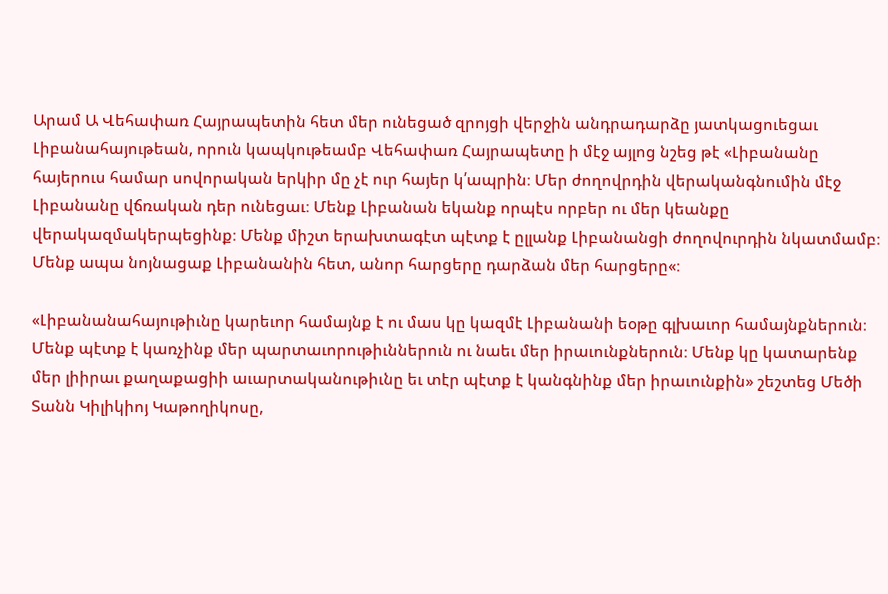Արամ Ա Վեհափառ Հայրապետին հետ մեր ունեցած զրոյցի վերջին անդրադարձը յատկացուեցաւ Լիբանահայութեան, որուն կապկութեամբ Վեհափառ Հայրապետը ի մէջ այլոց նշեց թէ «Լիբանանը հայերուս համար սովորական երկիր մը չէ ուր հայեր կ՛ապրին։ Մեր ժողովրդին վերականգնումին մէջ Լիբանանը վճռական դեր ունեցաւ։ Մենք Լիբանան եկանք որպէս որբեր ու մեր կեանքը վերակազմակերպեցինք։ Մենք միշտ երախտագէտ պէտք է ըլլանք Լիբանանցի ժողովուրդին նկատմամբ։ Մենք ապա նոյնացաք Լիբանանին հետ, անոր հարցերը դարձան մեր հարցերը«։

«Լիբանանահայութիւնը կարեւոր համայնք է ու մաս կը կազմէ Լիբանանի եօթը գլխաւոր համայնքներուն։ Մենք պէտք է կառչինք մեր պարտաւորութիւններուն ու նաեւ մեր իրաւունքներուն։ Մենք կը կատարենք մեր լիիրաւ քաղաքացիի աւարտականութիւնը եւ տէր պէտք է կանգնինք մեր իրաւունքին» շեշտեց Մեծի Տանն Կիլիկիոյ Կաթողիկոսը,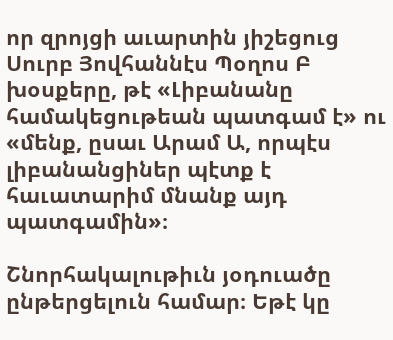որ զրոյցի աւարտին յիշեցուց Սուրբ Յովհաննէս Պօղոս Բ խօսքերը, թէ «Լիբանանը համակեցութեան պատգամ է» ու «մենք, ըսաւ Արամ Ա, որպէս լիբանանցիներ պէտք է հաւատարիմ մնանք այդ պատգամին»։

Շնորհակալութիւն յօդուածը ընթերցելուն համար։ Եթէ կը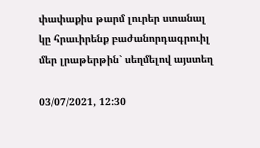փափաքիս թարմ լուրեր ստանալ կը հրաւիրենք բաժանորդագրուիլ մեր լրաթերթին` սեղմելով այստեղ

03/07/2021, 12:30